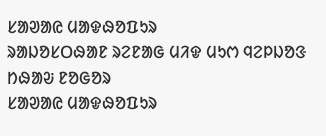ᱥᱟᱣᱟᱭ ᱢᱟᱫᱷᱚᱯᱩᱨ
ᱨᱟᱡᱚᱥᱛᱷᱟᱱ ᱨᱮᱱᱟᱜ ᱢᱤᱫ ᱢᱩᱬ ᱧᱮᱞᱡᱚᱝ ᱴᱷᱟᱶ ᱱᱚᱜᱚᱨ
ᱥᱟᱣᱟᱭ ᱢᱟᱫᱷᱚᱯᱩᱨ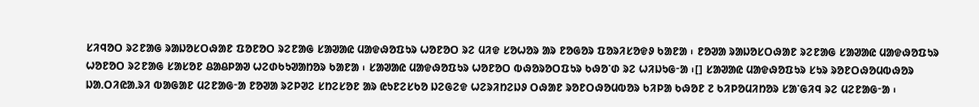ᱥᱤᱧᱚᱛ ᱨᱮᱱᱟᱜ ᱨᱟᱡᱚᱥᱛᱷᱟᱱ ᱯᱚᱱᱚᱛ ᱨᱮᱱᱟᱜ ᱥᱟᱣᱟᱭ ᱢᱟᱫᱷᱚᱯᱩᱨ ᱦᱚᱱᱚᱛ ᱨᱮ ᱢᱤᱫ ᱥᱚᱦᱚᱨ ᱟᱨ ᱱᱚᱜᱚᱨ ᱯᱚᱨᱤᱥᱚᱫᱽ ᱠᱟᱱᱟ ᱾ ᱱᱚᱣᱟ ᱨᱟᱡᱚᱥᱛᱷᱟᱱ ᱨᱮᱱᱟᱜ ᱥᱟᱣᱟᱭ ᱢᱟᱫᱷᱚᱯᱩᱨ ᱦᱚᱱᱚᱛ ᱨᱮᱱᱟᱜ ᱥᱟᱥᱚᱱ ᱪᱟᱪᱞᱟᱣ ᱦᱮᱰᱠᱩᱣᱟᱴᱚᱨ ᱠᱟᱱᱟ ᱾ ᱥᱟᱣᱟᱭ ᱢᱟᱫᱷᱚᱯᱩᱨ ᱦᱚᱱᱚᱛ ᱵᱷᱚᱨᱚᱛᱯᱩᱨ ᱠᱷᱚᱸᱰ ᱨᱮ ᱦᱤᱡᱩᱜᱼᱟ ᱾[] ᱥᱟᱣᱟᱭ ᱢᱟᱫᱷᱚᱯᱩᱨ ᱥᱩᱨ ᱨᱚᱱᱛᱷᱚᱢᱵᱷᱚᱨ ᱡᱟᱹᱛᱤᱭᱟᱹᱨᱤ ᱵᱟᱜᱟᱱ ᱢᱮᱱᱟᱜᱼᱟ ᱱᱚᱣᱟ ᱨᱮᱞᱣᱮ ᱥᱴᱮᱥᱚᱱ ᱟᱨ ᱭᱩᱱᱮᱥᱠᱚ ᱡᱮᱜᱮᱫ ᱦᱮᱨᱤᱴᱮᱡᱽ ᱛᱷᱟᱱ ᱨᱚᱱᱛᱷᱚᱢᱵᱚᱨ ᱠᱤᱞᱟ ᱠᱷᱚᱱ ᱗ ᱠᱤᱞᱚᱢᱤᱴᱚᱨ ᱥᱟᱸᱜᱤᱧ ᱨᱮ ᱢᱮᱱᱟᱜᱼᱟ ᱾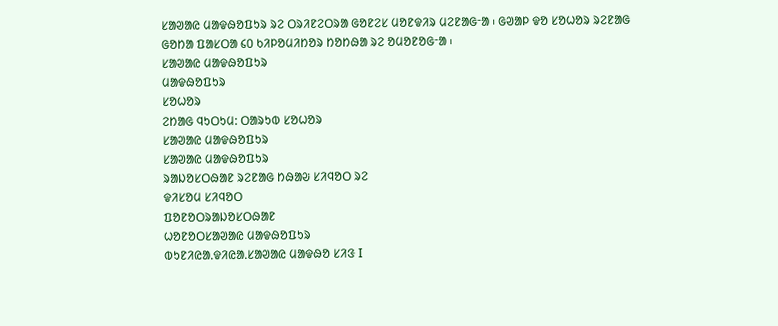ᱥᱟᱣᱟᱭ ᱢᱟᱫᱷᱚᱯᱩᱨ ᱨᱮ ᱛᱨᱤᱱᱮᱛᱨᱟ ᱜᱚᱱᱮᱥ ᱢᱚᱱᱫᱤᱨ ᱢᱮᱱᱟᱜᱼᱟ ᱾ ᱜᱣᱟᱞ ᱫᱚ ᱥᱚᱦᱚᱨ ᱨᱮᱱᱟᱜ ᱜᱚᱴᱟ ᱯᱟᱥᱛᱟ ᱔᱐ ᱠᱤᱞᱚᱢᱤᱴᱚᱨ ᱴᱚᱴᱷᱟ ᱨᱮ ᱚᱢᱚᱱᱚᱜᱼᱟ ᱾
ᱥᱟᱣᱟᱭ ᱢᱟᱫᱷᱚᱯᱩᱨ
ᱢᱟᱫᱷᱚᱯᱩᱨ
ᱥᱚᱦᱚᱨ
ᱮᱴᱟᱜ ᱧᱩᱛᱩᱢ: ᱛᱟᱨᱩᱵ ᱥᱚᱦᱚᱨ
ᱥᱟᱣᱟᱭ ᱢᱟᱫᱷᱚᱯᱩᱨ
ᱥᱟᱣᱟᱭ ᱢᱟᱫᱷᱚᱯᱩᱨ
ᱨᱟᱡᱚᱥᱛᱷᱟᱱ ᱨᱮᱱᱟᱜ ᱴᱷᱟᱶ ᱥᱤᱧᱚᱛ ᱨᱮ
ᱫᱤᱥᱚᱢ ᱥᱤᱧᱚᱛ
ᱯᱚᱱᱚᱛᱨᱟᱡᱚᱥᱛᱷᱟᱱ
ᱦᱚᱱᱚᱛᱥᱟᱣᱟᱭ ᱢᱟᱫᱷᱚᱯᱩᱨ
ᱵᱩᱱᱤᱭᱟᱹᱫᱤᱭᱟᱹᱥᱟᱣᱟᱭ ᱢᱟᱫᱷᱚ ᱥᱤᱝ I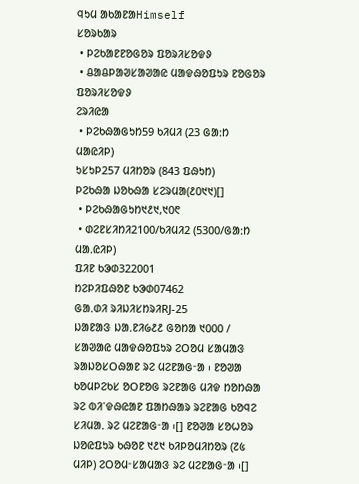ᱧᱩᱢ ᱟᱠᱟᱱᱟHimself
ᱥᱚᱨᱠᱟᱨ
 • ᱞᱮᱠᱟᱱᱱᱚᱜᱚᱨ ᱯᱚᱨᱤᱥᱚᱫᱽ
 • ᱪᱟᱪᱞᱟᱣᱥᱟᱣᱟᱭ ᱢᱟᱫᱷᱚᱯᱩᱨ ᱱᱚᱜᱚᱨ ᱯᱚᱨᱤᱥᱚᱫᱽ
ᱮᱨᱤᱭᱟ
 • ᱞᱮᱠᱷᱟᱜᱩᱴ59 ᱠᱤᱢᱤ (23 ᱜᱟᱺᱴ ᱢᱟᱭᱤᱞ)
ᱩᱥᱩᱞ257 ᱢᱤᱴᱚᱨ (843 ᱯᱷᱩᱴ)
ᱞᱮᱠᱷᱟ ᱡᱚᱠᱷᱟ ᱥᱮᱨᱢᱟ(᱒᱐᱑᱑)[]
 • ᱞᱮᱠᱷᱟᱜᱩᱴ᱑᱒᱑,᱑᱐᱖
 • ᱰᱮᱱᱥᱤᱴᱤ2100/ᱠᱤᱢᱤ2 (5300/ᱜᱟᱺᱴ ᱢᱟᱹᱭᱤᱞ)
ᱯᱤᱱ ᱠᱳᱰ322001
ᱴᱮᱞᱤᱯᱷᱚᱱ ᱠᱳᱰ07462
ᱜᱟᱹᱰᱤ ᱨᱤᱡᱤᱥᱴᱨᱤRJ-25
ᱡᱟᱱᱟᱝ ᱡᱟᱹᱱᱤ᱙᱒᱒ ᱜᱚᱴᱟ ᱑᱐᱐᱐ /
ᱥᱟᱣᱟᱭ ᱢᱟᱫᱷᱚᱯᱩᱨ ᱮᱛᱚᱢ ᱥᱟᱢᱟᱝ ᱨᱟᱡᱚᱥᱛᱷᱟᱱ ᱨᱮ ᱢᱮᱱᱟᱜᱼᱟ ᱾ ᱱᱚᱣᱟ ᱠᱚᱢᱞᱮᱠᱥ ᱚᱛᱱᱚᱜ ᱨᱮᱱᱟᱜ ᱢᱤᱫ ᱴᱚᱴᱷᱟ ᱨᱮ ᱵᱤᱸᱫᱷᱭᱟᱱ ᱯᱟᱴᱷᱟᱨ ᱨᱮᱱᱟᱜ ᱠᱚᱧᱮ ᱥᱤᱢᱟᱹ ᱨᱮ ᱢᱮᱱᱟᱜᱼᱟ ᱾[] ᱱᱚᱣᱟ ᱥᱚᱦᱚᱨ ᱡᱚᱭᱯᱩᱨ ᱠᱷᱚᱱ ᱑᱒᱑ ᱠᱤᱞᱚᱢᱤᱴᱚᱨ (᱗᱕ ᱢᱤᱞ) ᱮᱛᱚᱢᱼᱥᱟᱢᱟᱝ ᱨᱮ ᱢᱮᱱᱟᱜᱼᱟ ᱾[]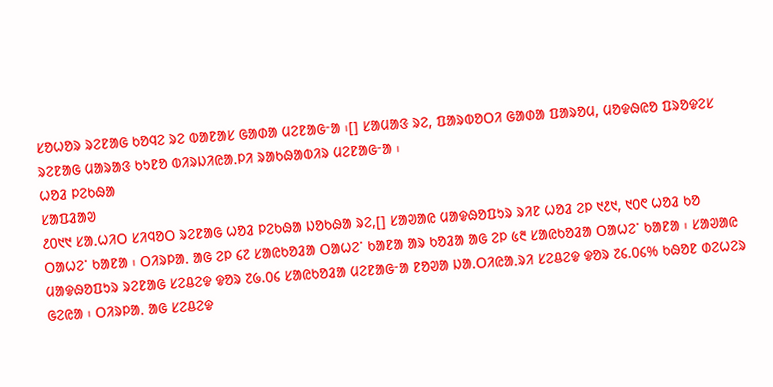ᱥᱚᱦᱚᱨ ᱨᱮᱱᱟᱜ ᱠᱚᱧᱮ ᱨᱮ ᱵᱟᱱᱟᱥ ᱜᱟᱰᱟ ᱢᱮᱱᱟᱜᱼᱟ ᱾[] ᱥᱟᱢᱟᱝ ᱨᱮ, ᱯᱟᱨᱵᱚᱛᱤ ᱜᱟᱰᱟ ᱯᱟᱨᱚᱢ, ᱢᱚᱫᱷᱭᱚ ᱯᱨᱚᱫᱮᱥ ᱨᱮᱱᱟᱜ ᱢᱟᱨᱟᱝ ᱠᱩᱱᱚ ᱵᱤᱨᱡᱤᱭᱟᱹᱞᱤ ᱨᱟᱠᱷᱟᱵᱤᱨ ᱢᱮᱱᱟᱜᱼᱟ ᱾
ᱦᱚᱲ ᱞᱮᱠᱷᱟ
ᱥᱟᱯᱲᱟᱣ
᱒᱐᱑᱑ ᱥᱟᱹᱦᱤᱛ ᱥᱤᱧᱚᱛ ᱨᱮᱱᱟᱜ ᱦᱚᱲ ᱞᱮᱠᱷᱟ ᱡᱚᱠᱷᱟ ᱨᱮ,[] ᱥᱟᱣᱟᱭ ᱢᱟᱫᱷᱚᱯᱩᱨ ᱨᱤᱱ ᱦᱚᱲ ᱮᱞ ᱑᱒᱑, ᱑᱐᱖ ᱦᱚᱲ ᱠᱚ ᱛᱟᱦᱮᱸ ᱠᱟᱱᱟ ᱾ ᱛᱤᱨᱞᱟᱹ ᱟᱜ ᱮᱞ ᱔᱗ ᱥᱟᱭᱠᱚᱲᱟ ᱛᱟᱦᱮᱸ ᱠᱟᱱᱟ ᱟᱨ ᱠᱚᱲᱟ ᱟᱜ ᱮᱞ ᱕᱓ ᱥᱟᱭᱠᱚᱲᱟ ᱛᱟᱦᱮᱸ ᱠᱟᱱᱟ ᱾ ᱥᱟᱣᱟᱭ ᱢᱟᱫᱷᱚᱯᱩᱨ ᱨᱮᱱᱟᱜ ᱥᱮᱪᱮᱫ ᱫᱚᱨ ᱗᱙.᱐᱔ ᱥᱟᱭᱠᱚᱲᱟ ᱢᱮᱱᱟᱜᱼᱟ ᱱᱚᱣᱟ ᱡᱟᱹᱛᱤᱭᱟᱹᱨᱤ ᱥᱮᱪᱮᱫ ᱫᱚᱨ ᱗᱔.᱐᱔% ᱠᱷᱚᱱ ᱰᱮᱦᱮᱨ ᱜᱮᱭᱟ ᱾ ᱛᱤᱨᱞᱟᱹ ᱟᱜ ᱥᱮᱪᱮᱫ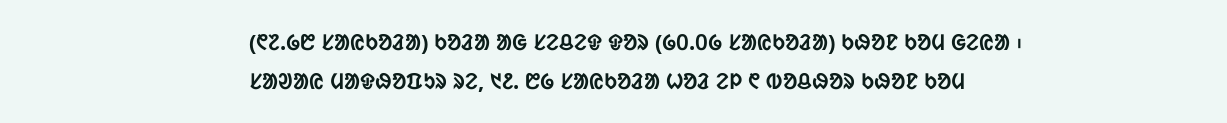(᱖᱗.᱙᱘ ᱥᱟᱭᱠᱚᱲᱟ) ᱠᱚᱲᱟ ᱟᱜ ᱥᱮᱪᱮᱫ ᱫᱚᱨ (᱙᱐.᱐᱙ ᱥᱟᱭᱠᱚᱲᱟ) ᱠᱷᱚᱱ ᱠᱚᱢ ᱜᱮᱭᱟ ᱾ ᱥᱟᱣᱟᱭ ᱢᱟᱫᱷᱚᱯᱩᱨ ᱨᱮ, ᱑᱒. ᱘᱙ ᱥᱟᱭᱠᱚᱲᱟ ᱦᱚᱲ ᱮᱞ ᱖ ᱵᱚᱪᱷᱚᱨ ᱠᱷᱚᱱ ᱠᱚᱢ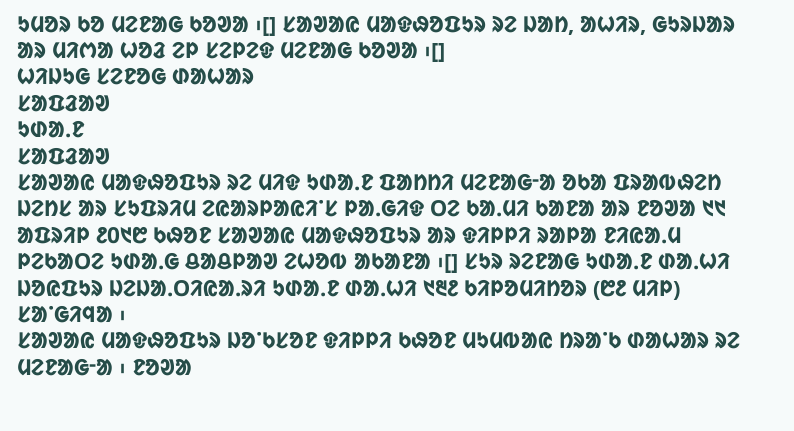ᱩᱢᱚᱨ ᱠᱚ ᱢᱮᱱᱟᱜ ᱠᱚᱣᱟ ᱾[] ᱥᱟᱣᱟᱭ ᱢᱟᱫᱷᱚᱯᱩᱨ ᱨᱮ ᱡᱟᱴ, ᱟᱦᱤᱨ, ᱜᱩᱨᱡᱟᱨ ᱟᱨ ᱢᱤᱬᱟ ᱦᱚᱲ ᱮᱞ ᱥᱮᱞᱮᱫ ᱢᱮᱱᱟᱜ ᱠᱚᱣᱟ ᱾[]
ᱦᱤᱡᱩᱜ ᱥᱮᱱᱚᱜ ᱰᱟᱦᱟᱨ
ᱥᱟᱯᱲᱟᱣ
ᱩᱰᱟᱹᱱ
ᱥᱟᱯᱲᱟᱣ
ᱥᱟᱣᱟᱭ ᱢᱟᱫᱷᱚᱯᱩᱨ ᱨᱮ ᱢᱤᱫ ᱩᱰᱟᱹᱱ ᱯᱟᱴᱴᱤ ᱢᱮᱱᱟᱜᱼᱟ ᱚᱠᱟ ᱯᱨᱟᱵᱷᱮᱴ ᱡᱮᱴᱥ ᱟᱨ ᱥᱩᱯᱨᱤᱢ ᱮᱭᱟᱨᱞᱟᱭᱤᱸᱥ ᱞᱟᱹᱜᱤᱫ ᱛᱮ ᱠᱟᱹᱢᱤ ᱠᱟᱱᱟ ᱟᱨ ᱱᱚᱣᱟ ᱑᱑ ᱟᱯᱨᱤᱞ ᱒᱐᱑᱘ ᱠᱷᱚᱱ ᱥᱟᱣᱟᱭ ᱢᱟᱫᱷᱚᱯᱩᱨ ᱟᱨ ᱫᱤᱞᱞᱤ ᱨᱟᱞᱟ ᱱᱤᱭᱟᱹᱢ ᱞᱮᱠᱟᱛᱮ ᱩᱰᱟᱹᱜ ᱪᱟᱪᱞᱟᱣ ᱮᱦᱚᱵ ᱟᱠᱟᱱᱟ ᱾[] ᱥᱩᱨ ᱨᱮᱱᱟᱜ ᱩᱰᱟᱹᱱ ᱰᱟᱹᱦᱤ ᱡᱚᱭᱯᱩᱨ ᱡᱮᱡᱟᱹᱛᱤᱭᱟᱹᱨᱤ ᱩᱰᱟᱹᱱ ᱰᱟᱹᱦᱤ ᱑᱓᱒ ᱠᱤᱞᱚᱢᱤᱴᱚᱨ (᱘᱒ ᱢᱤᱞ) ᱥᱟᱸᱜᱤᱧᱟ ᱾
ᱥᱟᱣᱟᱭ ᱢᱟᱫᱷᱚᱯᱩᱨ ᱡᱚᱸᱠᱥᱚᱱ ᱫᱤᱞᱞᱤ ᱠᱷᱚᱱ ᱢᱩᱢᱵᱟᱭ ᱴᱨᱟᱸᱠ ᱰᱟᱦᱟᱨ ᱨᱮ ᱢᱮᱱᱟᱜᱼᱟ ᱾ ᱱᱚᱣᱟ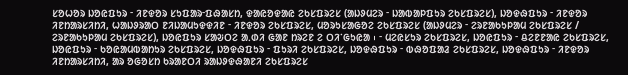ᱥᱚᱦᱚᱨ ᱡᱚᱭᱯᱩᱨ ᱼ ᱤᱱᱫᱚᱨ ᱥᱩᱯᱟᱨᱼᱯᱷᱟᱥᱴ, ᱫᱟᱭᱚᱫᱟᱭ ᱮᱠᱥᱯᱨᱮᱥ (ᱟᱡᱽᱢᱮᱨ ᱼ ᱡᱟᱵᱟᱞᱯᱩᱨ ᱮᱠᱥᱯᱨᱮᱥ), ᱡᱚᱫᱷᱯᱩᱨ ᱼ ᱤᱱᱫᱚᱨ ᱤᱱᱴᱟᱨᱥᱤᱴᱤ, ᱦᱟᱡᱽᱨᱟᱛ ᱱᱤᱡᱟᱢᱩᱫᱫᱤᱱ ᱼ ᱤᱱᱫᱚᱨ ᱮᱠᱥᱯᱨᱮᱥ, ᱢᱚᱨᱩᱥᱟᱜᱚᱮ ᱮᱠᱥᱯᱨᱮᱥ (ᱟᱡᱽᱢᱮᱨ ᱼ ᱮᱨᱱᱟᱠᱩᱞᱟᱢ ᱮᱠᱥᱯᱨᱮᱥ / ᱮᱨᱱᱟᱠᱩᱞᱟᱢ ᱮᱠᱥᱯᱨᱮᱥ), ᱡᱚᱭᱯᱩᱨ ᱥᱟᱶᱛᱮ ᱟᱹᱰᱤ ᱜᱟᱱ ᱴᱨᱮᱱ ᱮ ᱛᱤᱸᱜᱩᱭᱟ ᱾ ᱼ ᱢᱮᱭᱥᱩᱨ ᱮᱠᱥᱯᱨᱮᱥ, ᱡᱚᱭᱯᱩᱨ ᱼ ᱪᱮᱱᱱᱟᱭ ᱮᱠᱥᱯᱨᱮᱥ, ᱡᱚᱭᱯᱩᱨ ᱼ ᱠᱚᱭᱟᱢᱵᱟᱴᱩᱨ ᱮᱠᱥᱯᱨᱮᱥ, ᱡᱚᱫᱷᱯᱩᱨ ᱼ ᱯᱩᱨᱤ ᱮᱠᱥᱯᱨᱮᱥ, ᱡᱚᱫᱷᱯᱩᱨ ᱼ ᱵᱷᱚᱯᱟᱲ ᱮᱠᱥᱯᱨᱮᱥ, ᱡᱚᱫᱷᱯᱩᱨ ᱼ ᱤᱱᱫᱚᱨ ᱤᱱᱴᱟᱨᱥᱤᱴᱤ, ᱟᱨ ᱚᱜᱚᱥᱴ ᱠᱨᱟᱱᱛᱤ ᱨᱟᱡᱽᱫᱷᱟᱱᱤ ᱮᱠᱥᱯᱨᱮᱥ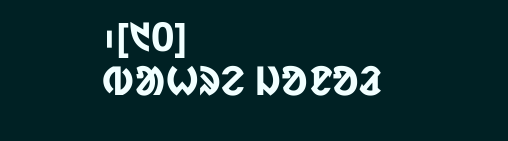᱾[᱑᱐]
ᱵᱟᱦᱨᱮ ᱡᱚᱱᱚᱲ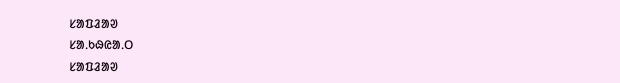ᱥᱟᱯᱲᱟᱣ
ᱥᱟᱹᱠᱷᱭᱟᱹᱛ
ᱥᱟᱯᱲᱟᱣ